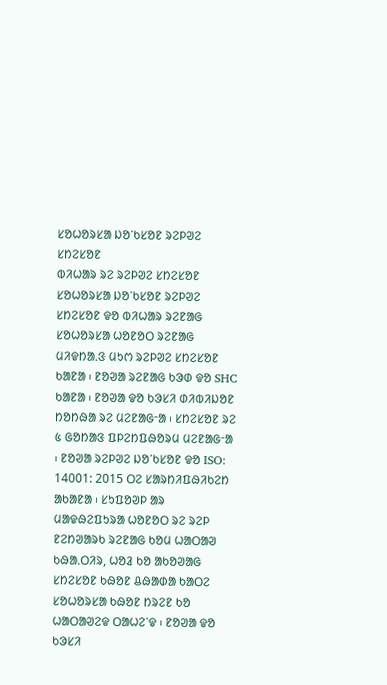ᱥᱚᱦᱚᱨᱥᱟ ᱡᱚᱸᱠᱥᱚᱱ ᱨᱮᱞᱣᱮ ᱥᱴᱮᱥᱚᱱ
ᱵᱤᱦᱟᱨ ᱨᱮ ᱨᱮᱞᱣᱮ ᱥᱴᱮᱥᱚᱱ
ᱥᱚᱦᱚᱨᱥᱟ ᱡᱚᱸᱠᱥᱚᱱ ᱨᱮᱞᱣᱮ ᱥᱴᱮᱥᱚᱱ ᱫᱚ ᱵᱤᱦᱟᱨ ᱨᱮᱱᱟᱜ ᱥᱚᱦᱚᱨᱥᱟ ᱦᱚᱱᱚᱛ ᱨᱮᱱᱟᱜ ᱢᱤᱫᱴᱟᱹᱝ ᱢᱩᱬ ᱨᱮᱞᱣᱮ ᱥᱴᱮᱥᱚᱱ ᱠᱟᱱᱟ ᱾ ᱱᱚᱣᱟ ᱨᱮᱱᱟᱜ ᱠᱳᱰ ᱫᱚ SHC ᱠᱟᱱᱟ ᱾ ᱱᱚᱣᱟ ᱫᱚ ᱠᱳᱥᱤ ᱰᱤᱵᱤᱡᱚᱱ ᱴᱚᱴᱷᱟ ᱨᱮ ᱢᱮᱱᱟᱜᱼᱟ ᱾ ᱥᱴᱮᱥᱚᱱ ᱨᱮ ᱕ ᱜᱚᱴᱟᱝ ᱯᱞᱮᱴᱯᱷᱚᱨᱢ ᱢᱮᱱᱟᱜᱼᱟ ᱾ ᱱᱚᱣᱟ ᱨᱮᱞᱣᱮ ᱡᱚᱸᱠᱥᱚᱱ ᱫᱚ ISO: 14001: 2015 ᱛᱮ ᱥᱟᱨᱴᱤᱯᱷᱤᱠᱮᱴ ᱟᱠᱟᱱᱟ ᱾ ᱥᱩᱯᱚᱣᱞ ᱟᱨ ᱢᱟᱫᱷᱮᱯᱩᱨᱟ ᱦᱚᱱᱚᱛ ᱨᱮ ᱨᱮᱞ ᱱᱮᱴᱣᱟᱨᱠ ᱨᱮᱱᱟᱜ ᱠᱚᱢ ᱦᱟᱛᱟᱣ ᱠᱷᱟᱹᱛᱤᱨ, ᱦᱚᱲ ᱠᱚ ᱟᱠᱚᱣᱟᱜ ᱥᱴᱮᱥᱚᱱ ᱠᱷᱚᱱ ᱪᱷᱟᱰᱟ ᱠᱟᱛᱮ ᱥᱚᱦᱚᱨᱥᱟ ᱠᱷᱚᱱ ᱴᱨᱮᱱ ᱠᱚ ᱦᱟᱛᱟᱣᱮᱫ ᱛᱟᱦᱮᱸᱫ ᱾ ᱱᱚᱣᱟ ᱫᱚ ᱠᱳᱥᱤ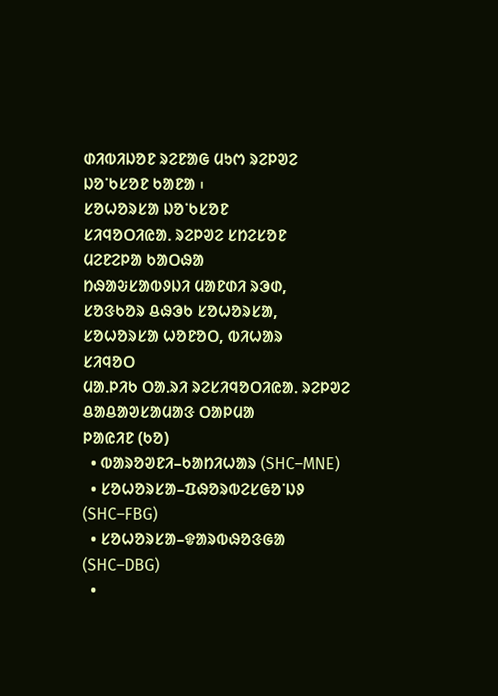ᱰᱤᱵᱤᱡᱚᱱ ᱨᱮᱱᱟᱜ ᱢᱩᱬ ᱨᱮᱞᱣᱮ ᱡᱚᱸᱠᱥᱚᱱ ᱠᱟᱱᱟ ᱾
ᱥᱚᱦᱚᱨᱥᱟ ᱡᱚᱸᱠᱥᱚᱱ
ᱥᱤᱧᱚᱛᱤᱭᱟᱹ ᱨᱮᱞᱣᱮ ᱥᱴᱮᱥᱚᱱ
ᱢᱮᱱᱮᱞᱟ ᱠᱟᱛᱷᱟ
ᱴᱷᱟᱶᱥᱟᱵᱽᱡᱤ ᱢᱟᱱᱰᱤ ᱨᱳᱰ, ᱥᱚᱝᱠᱚᱨ ᱪᱷᱳᱠ ᱥᱚᱦᱚᱨᱥᱟ, ᱥᱚᱦᱚᱨᱥᱟ ᱦᱚᱱᱚᱛ, ᱵᱤᱦᱟᱨ
ᱥᱤᱧᱚᱛ
ᱢᱟᱹᱞᱤᱠ ᱛᱟᱹᱨᱤ ᱨᱮᱥᱤᱧᱚᱛᱤᱭᱟᱹ ᱨᱮᱞᱣᱮ
ᱪᱟᱪᱟᱣᱥᱟᱢᱟᱝ ᱛᱟᱞᱢᱟ
ᱞᱟᱭᱤᱱ (ᱠᱚ)
  • ᱵᱟᱨᱚᱣᱱᱤ–ᱠᱟᱴᱤᱦᱟᱨ (SHC–MNE)
  • ᱥᱚᱦᱚᱨᱥᱟ–ᱯᱷᱚᱨᱵᱮᱥᱜᱚᱸᱡᱽ (SHC–FBG)
  • ᱥᱚᱦᱚᱨᱥᱟ–ᱫᱟᱨᱵᱷᱚᱝᱜᱟ (SHC–DBG)
  •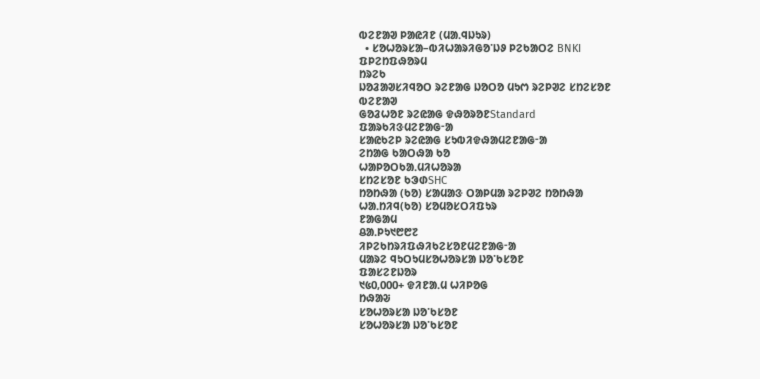ᱵᱮᱱᱟᱣ ᱞᱟᱭᱤᱱ (ᱢᱟᱹᱧᱡᱩᱨ)
  • ᱥᱚᱦᱚᱨᱥᱟ–ᱵᱤᱦᱟᱨᱤᱜᱚᱸᱡᱽ ᱞᱮᱠᱟᱛᱮ BNKI
ᱯᱞᱮᱴᱯᱷᱚᱨᱢ
ᱴᱨᱮᱠ
ᱡᱚᱲᱟᱣᱥᱤᱧᱚᱛ ᱨᱮᱱᱟᱜ ᱡᱚᱛᱚ ᱢᱩᱬ ᱨᱮᱞᱣᱮ ᱥᱴᱮᱥᱚᱱ
ᱵᱮᱱᱟᱣ
ᱜᱚᱲᱦᱚᱱ ᱨᱮᱭᱟᱜ ᱫᱷᱚᱨᱚᱱStandard
ᱯᱟᱨᱠᱤᱝᱢᱮᱱᱟᱜᱼᱟ
ᱥᱟᱭᱠᱮᱞ ᱨᱮᱭᱟᱜ ᱥᱩᱵᱤᱫᱷᱟᱢᱮᱱᱟᱜᱼᱟ
ᱮᱴᱟᱜ ᱠᱟᱛᱷᱟ ᱠᱚ
ᱦᱟᱞᱚᱛᱠᱟᱹᱢᱤᱦᱚᱨᱟ
ᱥᱴᱮᱥᱚᱱ ᱠᱳᱰSHC
ᱴᱚᱴᱷᱟ (ᱠᱚ) ᱥᱟᱢᱟᱝ ᱛᱟᱞᱢᱟ ᱨᱮᱞᱣᱮ ᱴᱚᱴᱷᱟ
ᱦᱟᱹᱴᱤᱧ(ᱠᱚ) ᱥᱚᱢᱚᱥᱛᱤᱯᱩᱨ
ᱱᱟᱜᱟᱢ
ᱪᱟᱹᱞᱩ᱑᱘᱘᱗
ᱤᱞᱮᱠᱴᱨᱤᱯᱷᱤᱠᱮᱥᱚᱱᱢᱮᱱᱟᱜᱼᱟ
ᱢᱟᱨᱮ ᱧᱩᱛᱩᱢᱥᱚᱦᱚᱨᱥᱟ ᱡᱚᱸᱠᱥᱚᱱ
ᱯᱟᱥᱮᱱᱡᱚᱨ
᱑᱕᱐,᱐᱐᱐+ ᱫᱤᱱᱟᱹᱢ ᱦᱤᱞᱚᱜ
ᱴᱷᱟᱶ
ᱥᱚᱦᱚᱨᱥᱟ ᱡᱚᱸᱠᱥᱚᱱ
ᱥᱚᱦᱚᱨᱥᱟ ᱡᱚᱸᱠᱥᱚᱱ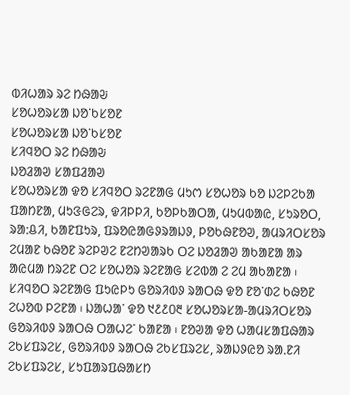ᱵᱤᱦᱟᱨ ᱨᱮ ᱴᱷᱟᱶ
ᱥᱚᱦᱚᱨᱥᱟ ᱡᱚᱸᱠᱥᱚᱱ
ᱥᱚᱦᱚᱨᱥᱟ ᱡᱚᱸᱠᱥᱚᱱ
ᱥᱤᱧᱚᱛ ᱨᱮ ᱴᱷᱟᱶ
ᱡᱚᱲᱟᱣ ᱥᱟᱯᱲᱟᱣ
ᱥᱚᱦᱚᱨᱥᱟ ᱫᱚ ᱥᱤᱧᱚᱛ ᱨᱮᱱᱟᱜ ᱢᱩᱬ ᱥᱚᱦᱚᱨ ᱠᱚ ᱡᱮᱞᱮᱠᱟ ᱯᱟᱴᱱᱟ, ᱢᱩᱝᱜᱮᱨ, ᱫᱤᱞᱞᱤ, ᱠᱚᱞᱠᱟᱛᱟ, ᱢᱩᱢᱵᱟᱭ, ᱥᱩᱨᱚᱛ, ᱨᱟᱺᱪᱤ, ᱠᱟᱱᱯᱩᱨ, ᱯᱨᱚᱭᱟᱜᱽᱨᱟᱡᱽ, ᱞᱚᱠᱷᱱᱚᱣ, ᱟᱢᱨᱤᱛᱥᱚᱨ ᱮᱢᱟᱱ ᱠᱷᱚᱱ ᱨᱮᱞᱣᱮ ᱱᱮᱴᱣᱟᱨᱠ ᱛᱮ ᱡᱚᱲᱟᱣ ᱟᱠᱟᱱᱟ ᱟᱨ ᱟᱭᱢᱟ ᱴᱨᱮᱱ ᱛᱮ ᱥᱚᱦᱚᱨ ᱨᱮᱱᱟᱜ ᱥᱮᱵᱟ ᱮ ᱮᱢ ᱟᱠᱟᱱᱟ ᱾ ᱥᱤᱧᱚᱛ ᱨᱮᱱᱟᱜ ᱯᱩᱭᱞᱩ ᱜᱚᱨᱤᱵᱽ ᱨᱟᱛᱷ ᱫᱚ ᱱᱚᱸᱰᱮ ᱠᱷᱚᱱ ᱮᱦᱚᱵ ᱞᱮᱱᱟ ᱾ ᱡᱟᱦᱟᱸ ᱫᱚ ᱑᱒᱒᱐᱓ ᱥᱚᱦᱚᱨᱥᱟ-ᱟᱢᱨᱤᱛᱥᱚᱨ ᱜᱚᱨᱤᱵᱽ ᱨᱟᱛᱷ ᱛᱟᱦᱮᱸ ᱠᱟᱱᱟ ᱾ ᱱᱚᱣᱟ ᱫᱚ ᱦᱟᱢᱥᱟᱯᱷᱟᱨ ᱮᱠᱥᱯᱨᱮᱥ, ᱜᱚᱨᱤᱵᱽ ᱨᱟᱛᱷ ᱮᱠᱥᱯᱨᱮᱥ, ᱨᱟᱡᱽᱭᱚ ᱨᱟᱹᱱᱤ ᱮᱠᱥᱯᱨᱮᱥ, ᱥᱩᱯᱟᱨᱯᱷᱟᱥᱴ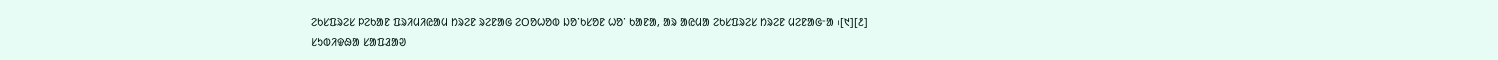ᱮᱠᱥᱯᱨᱮᱥ ᱞᱮᱠᱟᱱ ᱯᱨᱤᱢᱤᱭᱟᱢ ᱴᱨᱮᱱ ᱨᱮᱱᱟᱜ ᱮᱛᱚᱦᱚᱵ ᱡᱚᱸᱠᱥᱚᱱ ᱦᱚᱸ ᱠᱟᱱᱟ, ᱟᱨ ᱟᱭᱢᱟ ᱮᱠᱥᱯᱨᱮᱥ ᱴᱨᱮᱱ ᱢᱮᱱᱟᱜᱼᱟ ᱾[᱑][᱒]
ᱥᱩᱵᱤᱫᱷᱟ ᱥᱟᱯᱲᱟᱣ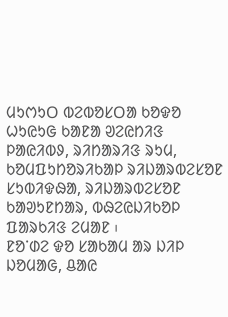ᱢᱩᱬᱩᱛ ᱵᱮᱵᱚᱥᱛᱟ ᱠᱚᱫᱚ ᱦᱩᱭᱩᱜ ᱠᱟᱱᱟ ᱣᱮᱭᱴᱤᱝ ᱞᱟᱭᱤᱵᱽ, ᱨᱤᱴᱟᱨᱤᱝ ᱨᱩᱢ, ᱠᱚᱢᱯᱩᱴᱚᱨᱤᱠᱟᱞ ᱨᱤᱡᱟᱨᱵᱮᱥᱚᱱ ᱥᱩᱵᱤᱫᱷᱟ, ᱨᱤᱡᱟᱨᱵᱮᱥᱚᱱ ᱠᱟᱣᱩᱱᱴᱟᱨ, ᱵᱷᱮᱭᱡᱤᱠᱚᱞ ᱯᱟᱨᱠᱤᱝ ᱮᱢᱟᱱ ᱾
ᱱᱚᱸᱰᱮ ᱫᱚ ᱥᱟᱠᱟᱢ ᱟᱨ ᱡᱤᱞ ᱡᱚᱢᱟᱜ, ᱪᱟᱭ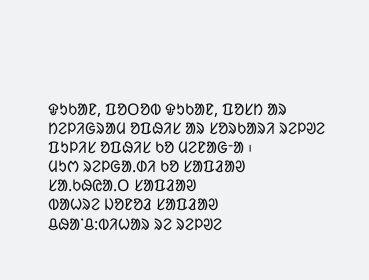ᱫᱩᱠᱟᱱ, ᱯᱚᱛᱚᱵ ᱫᱩᱠᱟᱱ, ᱯᱚᱥᱴ ᱟᱨ ᱴᱮᱞᱤᱜᱨᱟᱢ ᱚᱯᱷᱤᱥ ᱟᱨ ᱥᱚᱨᱠᱟᱨᱤ ᱨᱮᱞᱣᱮ ᱯᱩᱞᱤᱥ ᱚᱯᱷᱤᱥ ᱠᱚ ᱢᱮᱱᱟᱜᱼᱟ ᱾
ᱢᱩᱬ ᱨᱮᱞᱜᱟᱹᱰᱤ ᱠᱚ ᱥᱟᱯᱲᱟᱣ
ᱥᱟᱹᱠᱷᱭᱟᱹᱛ ᱥᱟᱯᱲᱟᱣ
ᱵᱟᱦᱨᱮ ᱡᱚᱱᱚᱲ ᱥᱟᱯᱲᱟᱣ
ᱪᱷᱟᱸᱪ:ᱵᱤᱦᱟᱨ ᱨᱮ ᱨᱮᱞᱣᱮ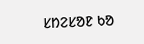ᱥᱴᱮᱥᱚᱱ ᱠᱚ